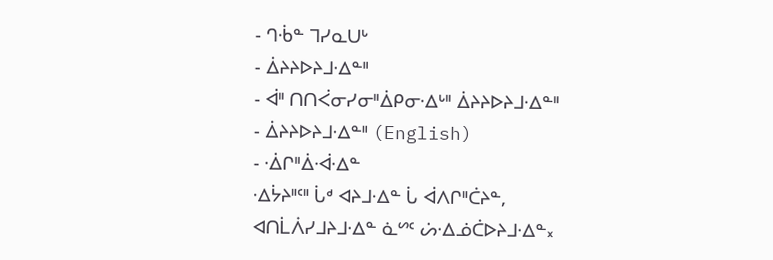- ᒉᐧᑳᓐ ᒣᓯᓇᑌᒡ
- ᐄᔨᔨᐅᔨᒧᐧᐃᓐᐦ
- ᐋᐦ ᑎᑎᐹᓂᓯᓂᐦᐄᑭᓂᐧᐃᒡᐦ ᐄᔨᔨᐅᔨᒧᐧᐃᓐᐦ
- ᐄᔨᔨᐅᔨᒧᐧᐃᓐᐦ (English)
- ᐧᐄᒋᐦᐄᐧᐋᐧᐃᓐ
ᐧᐃᔮᔨᐦᑦᐦ ᒑᒄ ᐊᔨᒧᐧᐃᓐ ᒑ ᐋᐱᒋᐦᑖᔨᓐ, ᐊᑎᒫᐲᓯᒧᔨᒧᐧᐃᓐ ᓈᔥᑦ ᔖᐧᐃᓅᑖᐅᔨᒧᐧᐃᓐ᙮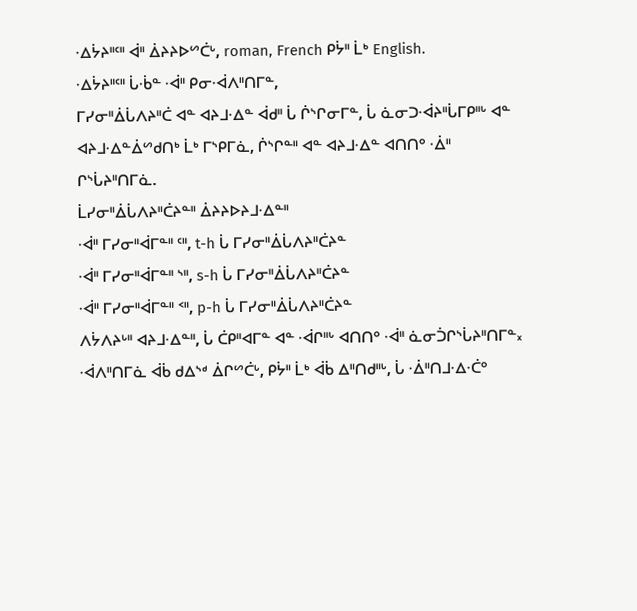ᐧᐃᔮᔨᐦᑦᐦ ᐋᐦ ᐄᔨᔨᐅᔥᑖᒡ, roman, French ᑭᔮᐦ ᒫᒃ English.
ᐧᐃᔮᔨᐦᑦᐦ ᒑᐧᑳᓐ ᐧᐋᐦ ᑭᓂᐧᐋᐱᐦᑎᒥᓐ,
ᒥᓯᓂᐦᐄᒑᐱᔨᐦᑖ ᐊᓐ ᐊᔨᒧᐧᐃᓐ ᐋᑯᐦ ᒑ ᒌᔅᒋᓂᒥᓐ, ᒑ ᓈᓂᑐᐧᐋᔨᐦᒑᒥᑭᐦᒡ ᐊᓐ ᐊᔨᒧᐧᐃᓐᐄᔥᑯᑎᒃ ᒫᒃ ᒥᔅᑭᒥᓈ, ᒌᔅᒋᓐᐦ ᐊᓐ ᐊᔨᒧᐧᐃᓐ ᐊᑎᑎᐤ ᐧᐄᐦ ᒋᔅᒑᔨᐦᑎᒥᓈ.
ᒫᓯᓂᐦᐄᒑᐱᔨᐦᑖᔨᓐᐦ ᐄᔨᔨᐅᔨᒧᐧᐃᓐᐦ
ᐧᐋᐦ ᒥᓯᓂᐦᐋᒥᓐᐦ ᑦᐦ, t-h ᒑ ᒥᓯᓂᐦᐄᒑᐱᔨᐦᑖᔨᓐ
ᐧᐋᐦ ᒥᓯᓂᐦᐋᒥᓐᐦ ᔅᐦ, s-h ᒑ ᒥᓯᓂᐦᐄᒑᐱᔨᐦᑖᔨᓐ
ᐧᐋᐦ ᒥᓯᓂᐦᐋᒥᓐᐦ ᑉᐦ, p-h ᒑ ᒥᓯᓂᐦᐄᒑᐱᔨᐦᑖᔨᓐ
ᐱᔮᐱᔨᒡᐦ ᐊᔨᒧᐧᐃᓐᐦ, ᒑ ᑖᑭᐦᐊᒥᓐ ᐊᓐ ᐧᐋᒋᐦᒡ ᐊᑎᑎᐤ ᐧᐋᐦ ᓈᓂᑑᒋᔅᒑᔨᐦᑎᒥᓐ᙮
ᐧᐋᐱᐦᑎᒥᓈ ᐋᑳ ᑯᐃᔅᒄ ᐄᒋᔥᑖᒡ, ᑭᔮᐦ ᒫᒃ ᐋᑳ ᐃᐦᑎᑯᐦᒡ, ᒑ ᐧᐄᐦᑎᒧᐧᐃᐧᑖᐤ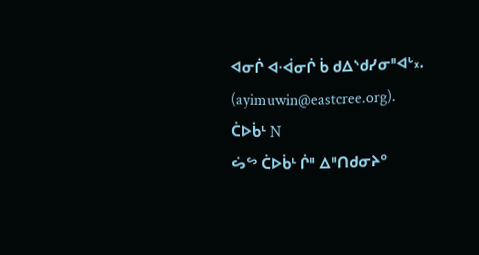ᐊᓂᒌ ᐊᐧᐋᓂᒌ ᑳ ᑯᐃᔅᑯᓯᓂᐦᐊᒡ᙮. (ayimuwin@eastcree.org).
ᑖᐅᑳᒻ N
ᔖᔥ ᑖᐅᑳᒻ ᒌᐦ ᐃᐦᑎᑯᓂᔨᐤ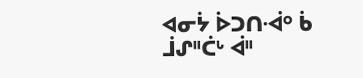ᐊᓂᔮ ᐆᑐᑎᐧᐋᐤ ᑳ ᒨᔑᐦᑖᒡ ᐋᐦ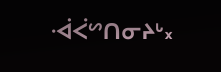ᐧᐋᐹᔥᑎᓂᔨᒡ᙮